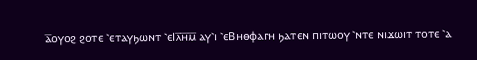ⲁ̅ⲟⲩⲟϩ ϩⲟⲧⲉ ⳿ⲉⲧⲁⲩϧⲱⲛⲧ ⳿ⲉⲒⲗ̅ⲏ̅ⲙ̅ ⲁⲩ⳿ⲓ ⳿ⲉⲂⲏⲑⲫⲁⲅⲏ ϧⲁⲧⲉⲛ ⲡⲓⲧⲱⲟⲩ ⳿ⲛⲧⲉ ⲛⲓϫⲱⲓⲧ ⲧⲟⲧⲉ ⳿ⲁ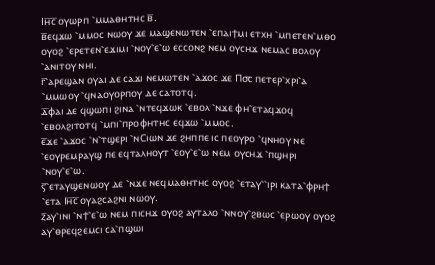Ⲓⲏ̅ⲥ̅ ⲟⲩⲱⲣⲡ ⳿ⲙⲙⲁⲑⲏⲧⲏⲥ ⲃ̅.
ⲃ̅ⲉϥϫⲱ ⳿ⲙⲙⲟⲥ ⲛⲱⲟⲩ ϫⲉ ⲙⲁϣⲉⲛⲱⲧⲉⲛ ⳿ⲉⲡⲁⲓϯⲙⲓ ⲉⲧⲭⲏ ⳿ⲙⲡⲉⲧⲉⲛ⳿ⲙⲑⲟ ⲟⲩⲟϩ ⳿ⲉⲣⲉⲧⲉⲛ⳿ⲉϫⲓⲙⲓ ⳿ⲛⲟⲩ⳿ⲉ⳿ⲱ ⲉⲥⲥⲟⲛϩ ⲛⲉⲙ ⲟⲩⲥⲏϫ ⲛⲉⲙⲁⲥ ⲃⲟⲗⲟⲩ ⳿ⲁⲛⲓⲧⲟⲩ ⲛⲏⲓ.
ⲅ̅⳿ⲁⲣⲉϣⲁⲛ ⲟⲩⲁⲓ ⲇⲉ ⲥⲁϫⲓ ⲛⲉⲙⲱⲧⲉⲛ ⳿ⲁϫⲟⲥ ϫⲉ Ⲡ⳪ ⲡⲉⲧⲉⲣ⳿ⲭⲣⲓ⳿ⲁ ⳿ⲙⲙⲱⲟⲩ ⳿ϥⲛⲁⲟⲩⲟⲣⲡⲟⲩ ⲇⲉ ⲥⲁⲧⲟⲧϥ.
ⲇ̅ⲫⲁⲓ ⲇⲉ ϥϣⲱⲡⲓ ϩⲓⲛⲁ ⳿ⲛⲧⲉϥϫⲱⲕ ⳿ⲉⲃⲟⲗ ⳿ⲛϫⲉ ⲫⲏ⳿ⲉⲧⲁϥϫⲟϥ ⳿ⲉⲃⲟⲗϩⲓⲧⲟⲧϥ ⳿ⲙⲡⲓ⳿ⲡⲣⲟⲫⲏⲧⲏⲥ ⲉϥϫⲱ ⳿ⲙⲙⲟⲥ.
ⲉ̅ϫⲉ ⳿ⲁϫⲟⲥ ⳿ⲛ⳿ⲧϣⲉⲣⲓ ⳿ⲛⲤⲓⲱⲛ ϫⲉ ϩⲏⲡⲡⲉ ⲓⲥ ⲡⲉⲟⲩⲣⲟ ⳿ϥⲛⲏⲟⲩ ⲛⲉ ⳿ⲉⲟⲩⲣⲉⲙⲣⲁⲩϣ ⲡⲉ ⲉϥⲧⲁⲗⲏⲟⲩⲧ ⳿ⲉⲟⲩ⳿ⲉ⳿ⲱ ⲛⲉⲙ ⲟⲩⲥⲏϫ ⳿ⲡϣⲏⲣⲓ ⳿ⲛⲟⲩ⳿ⲉ⳿ⲱ.
ⲋ̅⳿ⲉⲧⲁⲩϣⲉⲛⲱⲟⲩ ⲇⲉ ⳿ⲛϫⲉ ⲛⲉϥⲙⲁⲑⲏⲧⲏⲥ ⲟⲩⲟϩ ⳿ⲉⲧⲁⲩ⳿⳿ⲓⲣⲓ ⲕⲁⲧⲁ⳿ⲫⲣⲏϯ ⳿ⲉⲧⲁ Ⲓⲏ̅ⲥ̅ ⲟⲩⲁϩⲥⲁϩⲛⲓ ⲛⲱⲟⲩ.
ⲍ̅ⲁⲩ⳿ⲓⲛⲓ ⳿ⲛϯ⳿ⲉ⳿ⲱ ⲛⲉⲙ ⲡⲓⲥⲏϫ ⲟⲩⲟϩ ⲁⲩⲧⲁⲗⲟ ⳿ⲛⲛⲟⲩ⳿ϩⲃⲱⲥ ⳿ⲉⲣⲱⲟⲩ ⲟⲩⲟϩ ⲁⲩ⳿ⲑⲣⲉϥϩⲉⲙⲥⲓ ⲥⲁ⳿ⲡϣⲱⲓ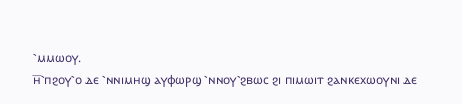⳿ⲙⲙⲱⲟⲩ.
ⲏ̅⳿ⲡϩⲟⲩ⳿ⲟ ⲇⲉ ⳿ⲛⲛⲓⲙⲏϣ ⲁⲩⲫⲱⲣϣ ⳿ⲛⲛⲟⲩ⳿ϩⲃⲱⲥ ϩⲓ ⲡⲓⲙⲱⲓⲧ ϩⲁⲛⲕⲉⲭⲱⲟⲩⲛⲓ ⲇⲉ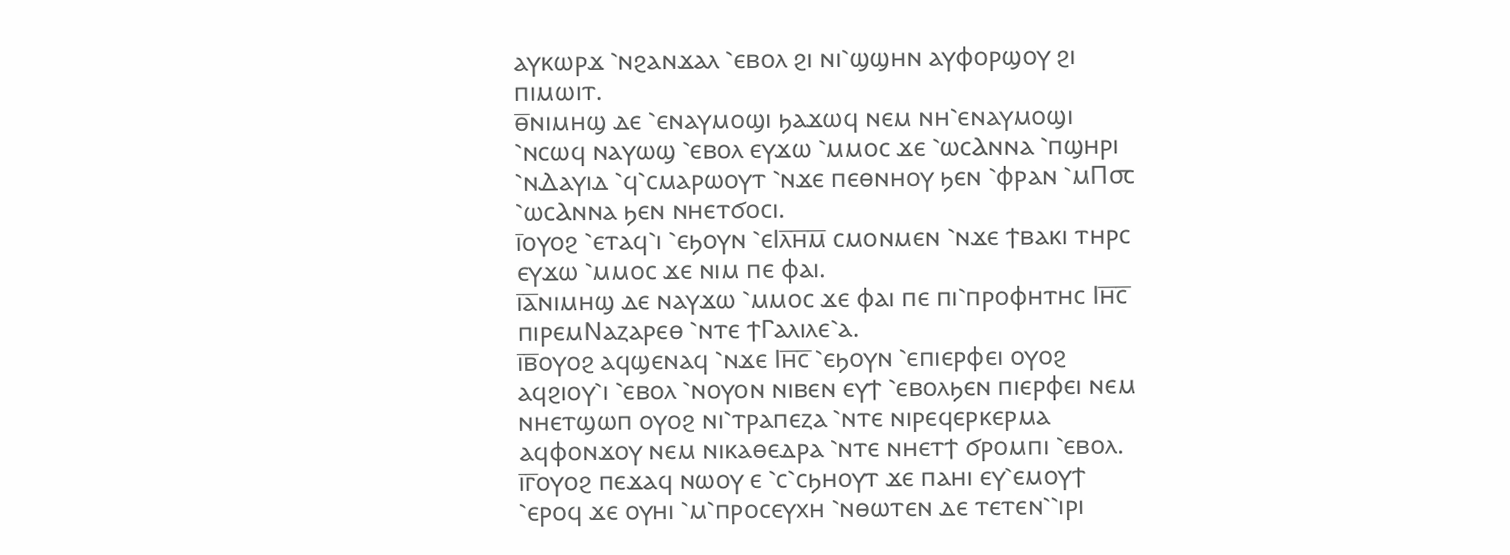ⲁⲩⲕⲱⲣϫ ⳿ⲛϩⲁⲛϫⲁⲗ ⳿ⲉⲃⲟⲗ ϩⲓ ⲛⲓ⳿ϣϣⲏⲛ ⲁⲩⲫⲟⲣϣⲟⲩ ϩⲓ ⲡⲓⲙⲱⲓⲧ.
ⲑ̅ⲛⲓⲙⲏϣ ⲇⲉ ⳿ⲉⲛⲁⲩⲙⲟϣⲓ ϧⲁϫⲱϥ ⲛⲉⲙ ⲛⲏ⳿ⲉⲛⲁⲩⲙⲟϣⲓ ⳿ⲛⲥⲱϥ ⲛⲁⲩⲱϣ ⳿ⲉⲃⲟⲗ ⲉⲩϫⲱ ⳿ⲙⲙⲟⲥ ϫⲉ ⳿ⲱⲥⲀⲛⲛⲁ ⳿ⲡϣⲏⲣⲓ ⳿ⲛⲆⲁⲩⲓⲇ ⳿ϥ⳿ⲥⲙⲁⲣⲱⲟⲩⲧ ⳿ⲛϫⲉ ⲡⲉⲑⲛⲏⲟⲩ ϧⲉⲛ ⳿ⲫⲣⲁⲛ ⳿ⲙⲠ⳪ ⳿ⲱⲥⲀⲛⲛⲁ ϧⲉⲛ ⲛⲏⲉⲧϭⲟⲥⲓ.
ⲓ̅ⲟⲩⲟϩ ⳿ⲉⲧⲁϥ⳿ⲓ ⳿ⲉϧⲟⲩⲛ ⳿ⲉⲒⲗ̅ⲏ̅ⲙ̅ ⲥⲙⲟⲛⲙⲉⲛ ⳿ⲛϫⲉ ϯⲃⲁⲕⲓ ⲧⲏⲣⲥ ⲉⲩϫⲱ ⳿ⲙⲙⲟⲥ ϫⲉ ⲛⲓⲙ ⲡⲉ ⲫⲁⲓ.
ⲓ̅ⲁ̅ⲛⲓⲙⲏϣ ⲇⲉ ⲛⲁⲩϫⲱ ⳿ⲙⲙⲟⲥ ϫⲉ ⲫⲁⲓ ⲡⲉ ⲡⲓ⳿ⲡⲣⲟⲫⲏⲧⲏⲥ Ⲓⲏ̅ⲥ̅ ⲡⲓⲣⲉⲙⲚⲁⲍⲁⲣⲉⲑ ⳿ⲛⲧⲉ ϯⲄⲁⲗⲓⲗⲉ⳿ⲁ.
ⲓ̅ⲃ̅ⲟⲩⲟϩ ⲁϥϣⲉⲛⲁϥ ⳿ⲛϫⲉ Ⲓⲏ̅ⲥ̅ ⳿ⲉϧⲟⲩⲛ ⳿ⲉⲡⲓⲉⲣⲫⲉⲓ ⲟⲩⲟϩ ⲁϥϩⲓⲟⲩ⳿ⲓ ⳿ⲉⲃⲟⲗ ⳿ⲛⲟⲩⲟⲛ ⲛⲓⲃⲉⲛ ⲉⲩϯ ⳿ⲉⲃⲟⲗϧⲉⲛ ⲡⲓⲉⲣⲫⲉⲓ ⲛⲉⲙ ⲛⲏⲉⲧϣⲱⲡ ⲟⲩⲟϩ ⲛⲓ⳿ⲧⲣⲁⲡⲉⲍⲁ ⳿ⲛⲧⲉ ⲛⲓⲣⲉϥⲉⲣⲕⲉⲣⲙⲁ ⲁϥⲫⲟⲛϫⲟⲩ ⲛⲉⲙ ⲛⲓⲕⲁⲑⲉⲇⲣⲁ ⳿ⲛⲧⲉ ⲛⲏⲉⲧϯ ϭⲣⲟⲙⲡⲓ ⳿ⲉⲃⲟⲗ.
ⲓ̅ⲅ̅ⲟⲩⲟϩ ⲡⲉϫⲁϥ ⲛⲱⲟⲩ ⲉ ⳿ⲥ⳿ⲥϧⲏⲟⲩⲧ ϫⲉ ⲡⲁⲏⲓ ⲉⲩ⳿ⲉⲙⲟⲩϯ ⳿ⲉⲣⲟϥ ϫⲉ ⲟⲩⲏⲓ ⳿ⲙ⳿ⲡⲣⲟⲥⲉⲩⲭⲏ ⳿ⲛⲑⲱⲧⲉⲛ ⲇⲉ ⲧⲉⲧⲉⲛ⳿⳿ⲓⲣⲓ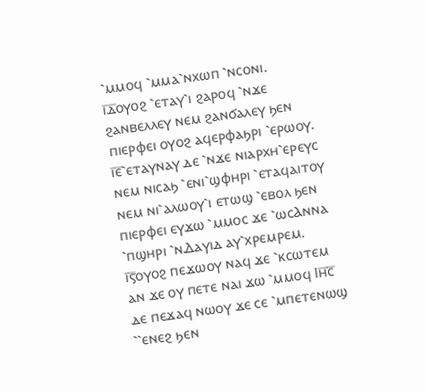⳿ⲙⲙⲟϥ ⳿ⲙⲙⲁ⳿ⲛⲭⲱⲡ ⳿ⲛⲥⲟⲛⲓ.
ⲓ̅ⲇ̅ⲟⲩⲟϩ ⳿ⲉⲧⲁⲩ⳿ⲓ ϩⲁⲣⲟϥ ⳿ⲛϫⲉ ϩⲁⲛⲃⲉⲗⲗⲉⲩ ⲛⲉⲙ ϩⲁⲛϭⲁⲗⲉⲩ ϧⲉⲛ ⲡⲓⲉⲣⲫⲉⲓ ⲟⲩⲟϩ ⲁϥⲉⲣⲫⲁϧⲣⲓ ⳿ⲉⲣⲱⲟⲩ.
ⲓ̅ⲉ̅⳿ⲉⲧⲁⲩⲛⲁⲩ ⲇⲉ ⳿ⲛϫⲉ ⲛⲓⲁⲣⲭⲏ⳿ⲉⲣⲉⲩⲥ ⲛⲉⲙ ⲛⲓⲥⲁϧ ⳿ⲉⲛⲓ⳿ϣⲫⲏⲣⲓ ⳿ⲉⲧⲁϥⲁⲓⲧⲟⲩ ⲛⲉⲙ ⲛⲓ⳿ⲁⲗⲱⲟⲩ⳿ⲓ ⲉⲧⲱϣ ⳿ⲉⲃⲟⲗ ϧⲉⲛ ⲡⲓⲉⲣⲫⲉⲓ ⲉⲩϫⲱ ⳿ⲙⲙⲟⲥ ϫⲉ ⳿ⲱⲥⲀⲛⲛⲁ ⳿ⲡϣⲏⲣⲓ ⳿ⲛⲆⲁⲩⲓⲇ ⲁⲩ⳿ⲭⲣⲉⲙⲣⲉⲙ.
ⲓ̅ⲋ̅ⲟⲩⲟϩ ⲡⲉϫⲱⲟⲩ ⲛⲁϥ ϫⲉ ⳿ⲕⲥⲱⲧⲉⲙ ⲁⲛ ϫⲉ ⲟⲩ ⲡⲉⲧⲉ ⲛⲁⲓ ϫⲱ ⳿ⲙⲙⲟϥ Ⲓⲏ̅ⲥ̅ ⲇⲉ ⲡⲉϫⲁϥ ⲛⲱⲟⲩ ϫⲉ ⲥⲉ ⳿ⲙⲡⲉⲧⲉⲛⲱϣ ⳿⳿ⲉⲛⲉϩ ϧⲉⲛ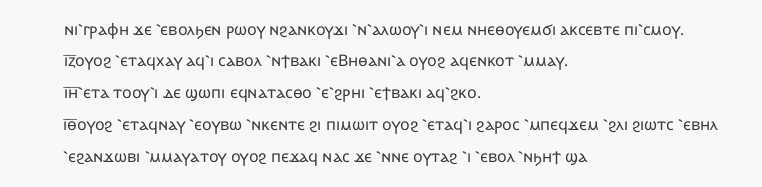ⲛⲓ⳿ⲅⲣⲁⲫⲏ ϫⲉ ⳿ⲉⲃⲟⲗϧⲉⲛ ⲣⲱⲟⲩ ⲛϩⲁⲛⲕⲟⲩϫⲓ ⳿ⲛ⳿ⲁⲗⲱⲟⲩ⳿ⲓ ⲛⲉⲙ ⲛⲏⲉⲑⲟⲩⲉⲙϭⲓ ⲁⲕⲥⲉⲃⲧⲉ ⲡⲓ⳿ⲥⲙⲟⲩ.
ⲓ̅ⲍ̅ⲟⲩⲟϩ ⳿ⲉⲧⲁϥⲭⲁⲩ ⲁϥ⳿ⲓ ⲥⲁⲃⲟⲗ ⳿ⲛϯⲃⲁⲕⲓ ⳿ⲉⲂⲏⲑⲁⲛⲓ⳿ⲁ ⲟⲩⲟϩ ⲁϥⲉⲛⲕⲟⲧ ⳿ⲙⲙⲁⲩ.
ⲓ̅ⲏ̅⳿ⲉⲧⲁ ⲧⲟⲟⲩ⳿ⲓ ⲇⲉ ϣⲱⲡⲓ ⲉϥⲛⲁⲧⲁⲥⲑⲟ ⳿ⲉ⳿ϩⲣⲏⲓ ⳿ⲉϯⲃⲁⲕⲓ ⲁϥ⳿ϩⲕⲟ.
ⲓ̅ⲑ̅ⲟⲩⲟϩ ⳿ⲉⲧⲁϥⲛⲁⲩ ⳿ⲉⲟⲩⲃⲱ ⳿ⲛⲕⲉⲛⲧⲉ ϩⲓ ⲡⲓⲙⲱⲓⲧ ⲟⲩⲟϩ ⳿ⲉⲧⲁϥ⳿ⲓ ϩⲁⲣⲟⲥ ⳿ⲙⲡⲉϥϫⲉⲙ ⳿ϩⲗⲓ ϩⲓⲱⲧⲥ ⳿ⲉⲃⲏⲗ ⳿ⲉϩⲁⲛϫⲱⲃⲓ ⳿ⲙⲙⲁⲩⲁⲧⲟⲩ ⲟⲩⲟϩ ⲡⲉϫⲁϥ ⲛⲁⲥ ϫⲉ ⳿ⲛⲛⲉ ⲟⲩⲧⲁϩ ⳿ⲓ ⳿ⲉⲃⲟⲗ ⳿ⲛϧⲏϯ ϣⲁ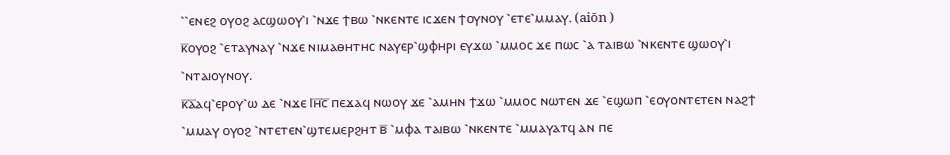⳿⳿ⲉⲛⲉϩ ⲟⲩⲟϩ ⲁⲥϣⲱⲟⲩ⳿ⲓ ⳿ⲛϫⲉ ϯⲃⲱ ⳿ⲛⲕⲉⲛⲧⲉ ⲓⲥϫⲉⲛ ϯⲟⲩⲛⲟⲩ ⳿ⲉⲧⲉ⳿ⲙⲙⲁⲩ. (aiōn )
ⲕ̅ⲟⲩⲟϩ ⳿ⲉⲧⲁⲩⲛⲁⲩ ⳿ⲛϫⲉ ⲛⲓⲙⲁⲑⲏⲧⲏⲥ ⲛⲁⲩⲉⲣ⳿ϣⲫⲏⲣⲓ ⲉⲩϫⲱ ⳿ⲙⲙⲟⲥ ϫⲉ ⲡⲱⲥ ⳿ⲁ ⲧⲁⲓⲃⲱ ⳿ⲛⲕⲉⲛⲧⲉ ϣⲱⲟⲩ⳿ⲓ ⳿ⲛⲧⲁⲓⲟⲩⲛⲟⲩ.
ⲕ̅ⲁ̅ⲁϥ⳿ⲉⲣⲟⲩ⳿ⲱ ⲇⲉ ⳿ⲛϫⲉ Ⲓⲏ̅ⲥ̅ ⲡⲉϫⲁϥ ⲛⲱⲟⲩ ϫⲉ ⳿ⲁⲙⲏⲛ ϯϫⲱ ⳿ⲙⲙⲟⲥ ⲛⲱⲧⲉⲛ ϫⲉ ⳿ⲉϣⲱⲡ ⳿ⲉⲟⲩⲟⲛⲧⲉⲧⲉⲛ ⲛⲁϩϯ ⳿ⲙⲙⲁⲩ ⲟⲩⲟϩ ⳿ⲛⲧⲉⲧⲉⲛ⳿ϣⲧⲉⲙⲉⲣϩⲏⲧ ⲃ̅ ⳿ⲙⲫⲁ ⲧⲁⲓⲃⲱ ⳿ⲛⲕⲉⲛⲧⲉ ⳿ⲙⲙⲁⲩⲁⲧϥ ⲁⲛ ⲡⲉ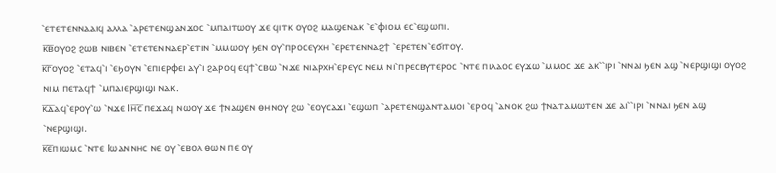⳿ⲉⲧⲉⲧⲉⲛⲛⲁⲁⲓϥ ⲁⲗⲗⲁ ⳿ⲁⲣⲉⲧⲉⲛϣⲁⲛϫⲟⲥ ⳿ⲙⲡⲁⲓⲧⲱⲟⲩ ϫⲉ ϥⲓⲧⲕ ⲟⲩⲟϩ ⲙⲁϣⲉⲛⲁⲕ ⳿ⲉ⳿ⲫⲓⲟⲙ ⲉⲥ⳿ⲉϣⲱⲡⲓ.
ⲕ̅ⲃ̅ⲟⲩⲟϩ ϩⲱⲃ ⲛⲓⲃⲉⲛ ⳿ⲉⲧⲉⲧⲉⲛⲛⲁⲉⲣ⳿ⲉⲧⲓⲛ ⳿ⲙⲙⲱⲟⲩ ϧⲉⲛ ⲟⲩ⳿ⲡⲣⲟⲥⲉⲩⲭⲏ ⳿ⲉⲣⲉⲧⲉⲛⲛⲁϩϯ ⳿ⲉⲣⲉⲧⲉⲛ⳿ⲉϭⲓⲧⲟⲩ.
ⲕ̅ⲅ̅ⲟⲩⲟϩ ⳿ⲉⲧⲁϥ⳿ⲓ ⳿ⲉϧⲟⲩⲛ ⳿ⲉⲡⲓⲉⲣⲫⲉⲓ ⲁⲩ⳿ⲓ ϩⲁⲣⲟϥ ⲉϥϯ⳿ⲥⲃⲱ ⳿ⲛϫⲉ ⲛⲓⲁⲣⲭⲏ⳿ⲉⲣⲉⲩⲥ ⲛⲉⲙ ⲛⲓ⳿ⲡⲣⲉⲥⲃⲩⲧⲉⲣⲟⲥ ⳿ⲛⲧⲉ ⲡⲓⲗⲁⲟⲥ ⲉⲩϫⲱ ⳿ⲙⲙⲟⲥ ϫⲉ ⲁⲕ⳿⳿ⲓⲣⲓ ⳿ⲛⲛⲁⲓ ϧⲉⲛ ⲁϣ ⳿ⲛⲉⲣϣⲓϣⲓ ⲟⲩⲟϩ ⲛⲓⲙ ⲡⲉⲧⲁϥϯ ⳿ⲙⲡⲁⲓⲉⲣϣⲓϣⲓ ⲛⲁⲕ.
ⲕ̅ⲇ̅ⲁϥ⳿ⲉⲣⲟⲩ⳿ⲱ ⳿ⲛϫⲉ Ⲓⲏ̅ⲥ̅ ⲡⲉϫⲁϥ ⲛⲱⲟⲩ ϫⲉ ϯⲛⲁϣⲉⲛ ⲑⲏⲛⲟⲩ ϩⲱ ⳿ⲉⲟⲩⲥⲁϫⲓ ⳿ⲉϣⲱⲡ ⳿ⲁⲣⲉⲧⲉⲛϣⲁⲛⲧⲁⲙⲟⲓ ⳿ⲉⲣⲟϥ ⳿ⲁⲛⲟⲕ ϩⲱ ϯⲛⲁⲧⲁⲙⲱⲧⲉⲛ ϫⲉ ⲁⲓ⳿⳿ⲓⲣⲓ ⳿ⲛⲛⲁⲓ ϧⲉⲛ ⲁϣ ⳿ⲛⲉⲣϣⲓϣⲓ.
ⲕ̅ⲉ̅ⲡⲓⲱⲙⲥ ⳿ⲛⲧⲉ Ⲓⲱⲁⲛⲛⲏⲥ ⲛⲉ ⲟⲩ ⳿ⲉⲃⲟⲗ ⲑⲱⲛ ⲡⲉ ⲟⲩ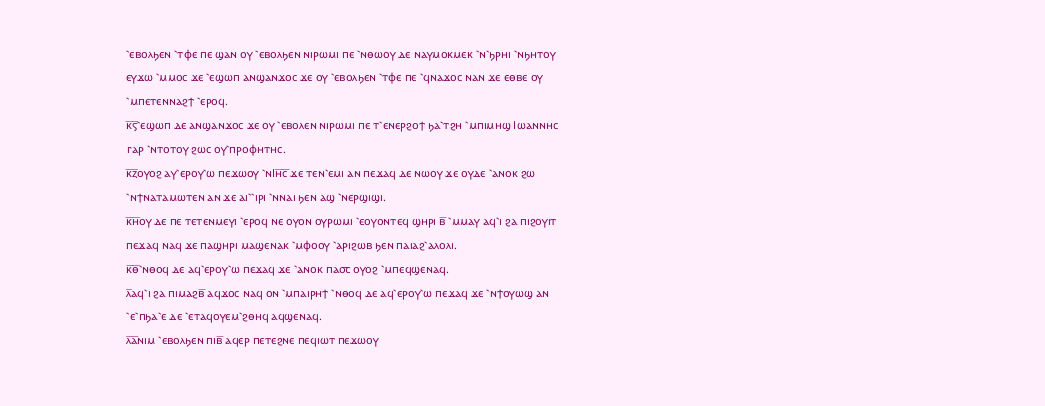⳿ⲉⲃⲟⲗϧⲉⲛ ⳿ⲧⲫⲉ ⲡⲉ ϣⲁⲛ ⲟⲩ ⳿ⲉⲃⲟⲗϧⲉⲛ ⲛⲓⲣⲱⲙⲓ ⲡⲉ ⳿ⲛⲑⲱⲟⲩ ⲇⲉ ⲛⲁⲩⲙⲟⲕⲙⲉⲕ ⳿ⲛ⳿ϧⲣⲏⲓ ⳿ⲛϧⲏⲧⲟⲩ ⲉⲩϫⲱ ⳿ⲙⲙⲟⲥ ϫⲉ ⳿ⲉϣⲱⲡ ⲁⲛϣⲁⲛϫⲟⲥ ϫⲉ ⲟⲩ ⳿ⲉⲃⲟⲗϧⲉⲛ ⳿ⲧⲫⲉ ⲡⲉ ⳿ϥⲛⲁϫⲟⲥ ⲛⲁⲛ ϫⲉ ⲉⲑⲃⲉ ⲟⲩ ⳿ⲙⲡⲉⲧⲉⲛⲛⲁϩϯ ⳿ⲉⲣⲟϥ.
ⲕ̅ⲋ̅⳿ⲉϣⲱⲡ ⲇⲉ ⲁⲛϣⲁⲛϫⲟⲥ ϫⲉ ⲟⲩ ⳿ⲉⲃⲟⲗⲉⲛ ⲛⲓⲣⲱⲙⲓ ⲡⲉ ⲧ⳿ⲉⲛⲉⲣϩⲟϯ ϧⲁ⳿ⲧϩⲏ ⳿ⲙⲡⲓⲙⲏϣ Ⲓⲱⲁⲛⲛⲏⲥ ⲅⲁⲣ ⳿ⲛⲧⲟⲧⲟⲩ ϩⲱⲥ ⲟⲩ⳿ⲡⲣⲟⲫⲏⲧⲏⲥ.
ⲕ̅ⲍ̅ⲟⲩⲟϩ ⲁⲩ⳿ⲉⲣⲟⲩ⳿ⲱ ⲡⲉϫⲱⲟⲩ ⳿ⲛⲒⲏ̅ⲥ̅ ϫⲉ ⲧⲉⲛ⳿ⲉⲙⲓ ⲁⲛ ⲡⲉϫⲁϥ ⲇⲉ ⲛⲱⲟⲩ ϫⲉ ⲟⲩⲇⲉ ⳿ⲁⲛⲟⲕ ϩⲱ ⳿ⲛϯⲛⲁⲧⲁⲙⲱⲧⲉⲛ ⲁⲛ ϫⲉ ⲁⲓ⳿⳿ⲓⲣⲓ ⳿ⲛⲛⲁⲓ ϧⲉⲛ ⲁϣ ⳿ⲛⲉⲣϣⲓϣⲓ.
ⲕ̅ⲏ̅ⲟⲩ ⲇⲉ ⲡⲉ ⲧⲉⲧⲉⲛⲙⲉⲩⲓ ⳿ⲉⲣⲟϥ ⲛⲉ ⲟⲩⲟⲛ ⲟⲩⲣⲱⲙⲓ ⳿ⲉⲟⲩⲟⲛⲧⲉϥ ϣⲏⲣⲓ ⲃ̅ ⳿ⲙⲙⲁⲩ ⲁϥ⳿ⲓ ϩⲁ ⲡⲓϩⲟⲩⲓⲧ ⲡⲉϫⲁϥ ⲛⲁϥ ϫⲉ ⲡⲁϣⲏⲣⲓ ⲙⲁϣⲉⲛⲁⲕ ⳿ⲙⲫⲟⲟⲩ ⳿ⲁⲣⲓϩⲱⲃ ϧⲉⲛ ⲡⲁⲓⲁϩ⳿ⲁⲗⲟⲗⲓ.
ⲕ̅ⲑ̅⳿ⲛⲑⲟϥ ⲇⲉ ⲁϥ⳿ⲉⲣⲟⲩ⳿ⲱ ⲡⲉϫⲁϥ ϫⲉ ⳿ⲁⲛⲟⲕ ⲡⲁ⳪ ⲟⲩⲟϩ ⳿ⲙⲡⲉϥϣⲉⲛⲁϥ.
ⲗ̅ⲁϥ⳿ⲓ ϩⲁ ⲡⲓⲙⲁϩⲃ̅ ⲁϥϫⲟⲥ ⲛⲁϥ ⲟⲛ ⳿ⲙⲡⲁⲓⲣⲏϯ ⳿ⲛⲑⲟϥ ⲇⲉ ⲁϥ⳿ⲉⲣⲟⲩ⳿ⲱ ⲡⲉϫⲁϥ ϫⲉ ⳿ⲛϯⲟⲩⲱϣ ⲁⲛ ⳿ⲉ⳿ⲡϧⲁ⳿ⲉ ⲇⲉ ⳿ⲉⲧⲁϥⲟⲩⲉⲙ⳿ϩⲑⲏϥ ⲁϥϣⲉⲛⲁϥ.
ⲗ̅ⲁ̅ⲛⲓⲙ ⳿ⲉⲃⲟⲗϧⲉⲛ ⲡⲓⲃ̅ ⲁϥⲉⲣ ⲡⲉⲧⲉϩⲛⲉ ⲡⲉϥⲓⲱⲧ ⲡⲉϫⲱⲟⲩ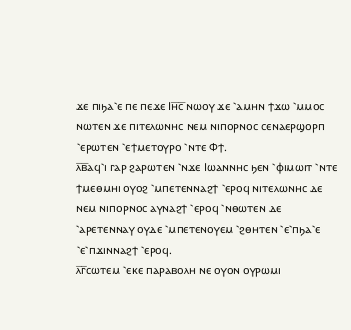ϫⲉ ⲡⲓϧⲁ⳿ⲉ ⲡⲉ ⲡⲉϫⲉ Ⲓⲏ̅ⲥ̅ ⲛⲱⲟⲩ ϫⲉ ⳿ⲁⲙⲏⲛ ϯϫⲱ ⳿ⲙⲙⲟⲥ ⲛⲱⲧⲉⲛ ϫⲉ ⲡⲓⲧⲉⲗⲱⲛⲏⲥ ⲛⲉⲙ ⲛⲓⲡⲟⲣⲛⲟⲥ ⲥⲉⲛⲁⲉⲣϣⲟⲣⲡ ⳿ⲉⲣⲱⲧⲉⲛ ⳿ⲉϯⲙⲉⲧⲟⲩⲣⲟ ⳿ⲛⲧⲉ Ⲫϯ.
ⲗ̅ⲃ̅ⲁϥ⳿ⲓ ⲅⲁⲣ ϩⲁⲣⲱⲧⲉⲛ ⳿ⲛϫⲉ Ⲓⲱⲁⲛⲛⲏⲥ ϧⲉⲛ ⳿ⲫⲓⲙⲱⲓⲧ ⳿ⲛⲧⲉ ϯⲙⲉⲑⲙⲏⲓ ⲟⲩⲟϩ ⳿ⲙⲡⲉⲧⲉⲛⲛⲁϩϯ ⳿ⲉⲣⲟϥ ⲛⲓⲧⲉⲗⲱⲛⲏⲥ ⲇⲉ ⲛⲉⲙ ⲛⲓⲡⲟⲣⲛⲟⲥ ⲁⲩⲛⲁϩϯ ⳿ⲉⲣⲟϥ ⳿ⲛⲑⲱⲧⲉⲛ ⲇⲉ ⳿ⲁⲣⲉⲧⲉⲛⲛⲁⲩ ⲟⲩⲇⲉ ⳿ⲙⲡⲉⲧⲉⲛⲟⲩⲉⲙ ⳿ϩⲑⲏⲧⲉⲛ ⳿ⲉ⳿ⲡϧⲁ⳿ⲉ ⳿ⲉ⳿ⲡϫⲓⲛⲛⲁϩϯ ⳿ⲉⲣⲟϥ.
ⲗ̅ⲅ̅ⲥⲱⲧⲉⲙ ⳿ⲉⲕⲉ ⲡⲁⲣⲁⲃⲟⲗⲏ ⲛⲉ ⲟⲩⲟⲛ ⲟⲩⲣⲱⲙⲓ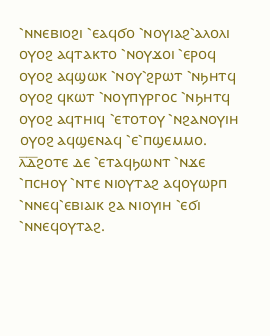⳿ⲛⲛⲉⲃⲓⲟϩⲓ ⳿ⲉⲁϥϭⲟ ⳿ⲛⲟⲩⲓⲁϩ⳿ⲁⲗⲟⲗⲓ ⲟⲩⲟϩ ⲁϥⲧⲁⲕⲧⲟ ⳿ⲛⲟⲩϫⲟⲓ ⳿ⲉⲣⲟϥ ⲟⲩⲟϩ ⲁϥϣⲱⲕ ⳿ⲛⲟⲩ⳿ϩⲣⲱⲧ ⳿ⲛϧⲏⲧϥ ⲟⲩⲟϩ ϥⲕⲱⲧ ⳿ⲛⲟⲩⲡⲩⲣⲅⲟⲥ ⳿ⲛϧⲏⲧϥ ⲟⲩⲟϩ ⲁϥⲧⲏⲓϥ ⳿ⲉⲧⲟⲧⲟⲩ ⳿ⲛϩⲁⲛⲟⲩⲓⲏ ⲟⲩⲟϩ ⲁϥϣⲉⲛⲁϥ ⳿ⲉ⳿ⲡϣⲉⲙⲙⲟ.
ⲗ̅ⲇ̅ϩⲟⲧⲉ ⲇⲉ ⳿ⲉⲧⲁϥϧⲱⲛⲧ ⳿ⲛϫⲉ ⳿ⲡⲥⲏⲟⲩ ⳿ⲛⲧⲉ ⲛⲓⲟⲩⲧⲁϩ ⲁϥⲟⲩⲱⲣⲡ ⳿ⲛⲛⲉϥ⳿ⲉⲃⲓⲁⲓⲕ ϩⲁ ⲛⲓⲟⲩⲓⲏ ⳿ⲉϭⲓ ⳿ⲛⲛⲉϥⲟⲩⲧⲁϩ.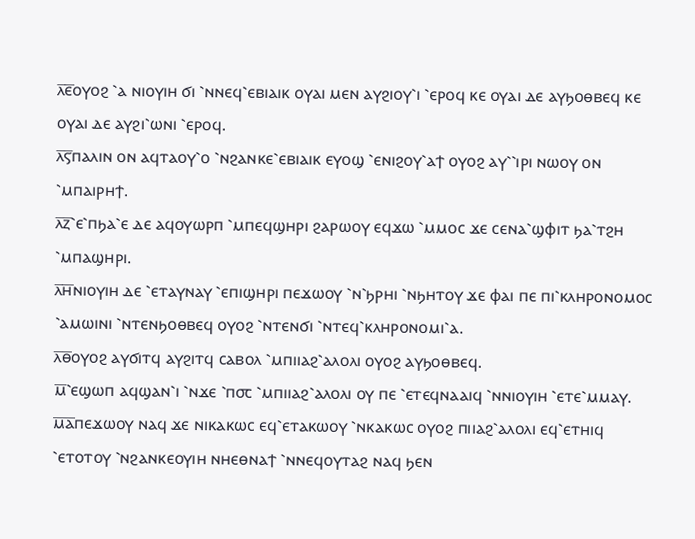ⲗ̅ⲉ̅ⲟⲩⲟϩ ⳿ⲁ ⲛⲓⲟⲩⲓⲏ ϭⲓ ⳿ⲛⲛⲉϥ⳿ⲉⲃⲓⲁⲓⲕ ⲟⲩⲁⲓ ⲙⲉⲛ ⲁⲩϩⲓⲟⲩ⳿ⲓ ⳿ⲉⲣⲟϥ ⲕⲉ ⲟⲩⲁⲓ ⲇⲉ ⲁⲩϧⲟⲑⲃⲉϥ ⲕⲉ ⲟⲩⲁⲓ ⲇⲉ ⲁⲩϩⲓ⳿ⲱⲛⲓ ⳿ⲉⲣⲟϥ.
ⲗ̅ⲋ̅ⲡⲁⲗⲓⲛ ⲟⲛ ⲁϥⲧⲁⲟⲩ⳿ⲟ ⳿ⲛϩⲁⲛⲕⲉ⳿ⲉⲃⲓⲁⲓⲕ ⲉⲩⲟϣ ⳿ⲉⲛⲓϩⲟⲩ⳿ⲁϯ ⲟⲩⲟϩ ⲁⲩ⳿⳿ⲓⲣⲓ ⲛⲱⲟⲩ ⲟⲛ ⳿ⲙⲡⲁⲓⲣⲏϯ.
ⲗ̅ⲍ̅⳿ⲉ⳿ⲡϧⲁ⳿ⲉ ⲇⲉ ⲁϥⲟⲩⲱⲣⲡ ⳿ⲙⲡⲉϥϣⲏⲣⲓ ϩⲁⲣⲱⲟⲩ ⲉϥϫⲱ ⳿ⲙⲙⲟⲥ ϫⲉ ⲥⲉⲛⲁ⳿ϣⲫⲓⲧ ϧⲁ⳿ⲧϩⲏ ⳿ⲙⲡⲁϣⲏⲣⲓ.
ⲗ̅ⲏ̅ⲛⲓⲟⲩⲓⲏ ⲇⲉ ⳿ⲉⲧⲁⲩⲛⲁⲩ ⳿ⲉⲡⲓϣⲏⲣⲓ ⲡⲉϫⲱⲟⲩ ⳿ⲛ⳿ϧⲣⲏⲓ ⳿ⲛϧⲏⲧⲟⲩ ϫⲉ ⲫⲁⲓ ⲡⲉ ⲡⲓ⳿ⲕⲗⲏⲣⲟⲛⲟⲙⲟⲥ ⳿ⲁⲙⲱⲓⲛⲓ ⳿ⲛⲧⲉⲛϧⲟⲑⲃⲉϥ ⲟⲩⲟϩ ⳿ⲛⲧⲉⲛϭⲓ ⳿ⲛⲧⲉϥ⳿ⲕⲗⲏⲣⲟⲛⲟⲙⲓ⳿ⲁ.
ⲗ̅ⲑ̅ⲟⲩⲟϩ ⲁⲩϭⲓⲧϥ ⲁⲩϩⲓⲧϥ ⲥⲁⲃⲟⲗ ⳿ⲙⲡⲓⲓⲁϩ⳿ⲁⲗⲟⲗⲓ ⲟⲩⲟϩ ⲁⲩϧⲟⲑⲃⲉϥ.
ⲙ̅⳿ⲉϣⲱⲡ ⲁϥϣⲁⲛ⳿ⲓ ⳿ⲛϫⲉ ⳿ⲡ⳪ ⳿ⲙⲡⲓⲓⲁϩ⳿ⲁⲗⲟⲗⲓ ⲟⲩ ⲡⲉ ⳿ⲉⲧⲉϥⲛⲁⲁⲓϥ ⳿ⲛⲛⲓⲟⲩⲓⲏ ⳿ⲉⲧⲉ⳿ⲙⲙⲁⲩ.
ⲙ̅ⲁ̅ⲡⲉϫⲱⲟⲩ ⲛⲁϥ ϫⲉ ⲛⲓⲕⲁⲕⲱⲥ ⲉϥ⳿ⲉⲧⲁⲕⲱⲟⲩ ⳿ⲛⲕⲁⲕⲱⲥ ⲟⲩⲟϩ ⲡⲓⲓⲁϩ⳿ⲁⲗⲟⲗⲓ ⲉϥ⳿ⲉⲧⲏⲓϥ ⳿ⲉⲧⲟⲧⲟⲩ ⳿ⲛϩⲁⲛⲕⲉⲟⲩⲓⲏ ⲛⲏⲉⲑⲛⲁϯ ⳿ⲛⲛⲉϥⲟⲩⲧⲁϩ ⲛⲁϥ ϧⲉⲛ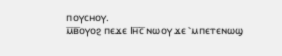ⲡⲟⲩⲥⲏⲟⲩ.
ⲙ̅ⲃ̅ⲟⲩⲟϩ ⲡⲉϫⲉ Ⲓⲏ̅ⲥ̅ ⲛⲱⲟⲩ ϫⲉ ⳿ⲙⲡⲉⲧⲉⲛⲱϣ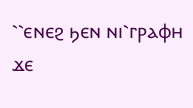⳿⳿ⲉⲛⲉϩ ϧⲉⲛ ⲛⲓ⳿ⲅⲣⲁⲫⲏ ϫⲉ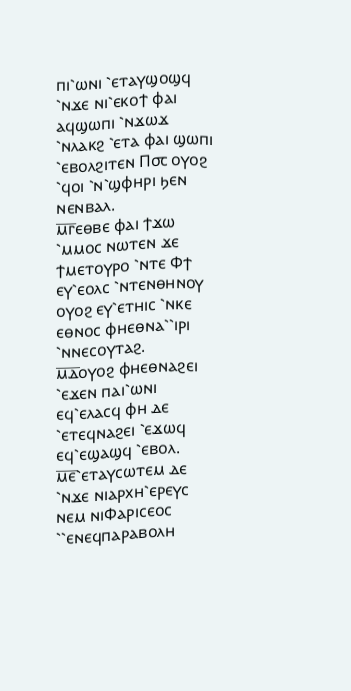ⲡⲓ⳿ⲱⲛⲓ ⳿ⲉⲧⲁⲩϣⲟϣϥ ⳿ⲛϫⲉ ⲛⲓ⳿ⲉⲕⲟϯ ⲫⲁⲓ ⲁϥϣⲱⲡⲓ ⳿ⲛϫⲱϫ ⳿ⲛⲗⲁⲕϩ ⳿ⲉⲧⲁ ⲫⲁⲓ ϣⲱⲡⲓ ⳿ⲉⲃⲟⲗϩⲓⲧⲉⲛ Ⲡ⳪ ⲟⲩⲟϩ ⳿ϥⲟⲓ ⳿ⲛ⳿ϣⲫⲏⲣⲓ ϧⲉⲛ ⲛⲉⲛⲃⲁⲗ.
ⲙ̅ⲅ̅ⲉⲑⲃⲉ ⲫⲁⲓ ϯϫⲱ ⳿ⲙⲙⲟⲥ ⲛⲱⲧⲉⲛ ϫⲉ ϯⲙⲉⲧⲟⲩⲣⲟ ⳿ⲛⲧⲉ Ⲫϯ ⲉⲩ⳿ⲉⲟⲗⲥ ⳿ⲛⲧⲉⲛⲑⲏⲛⲟⲩ ⲟⲩⲟϩ ⲉⲩ⳿ⲉⲧⲏⲓⲥ ⳿ⲛⲕⲉ ⲉⲑⲛⲟⲥ ⲫⲏⲉⲑⲛⲁ⳿⳿ⲓⲣⲓ ⳿ⲛⲛⲉⲥⲟⲩⲧⲁϩ.
ⲙ̅ⲇ̅ⲟⲩⲟϩ ⲫⲏⲉⲑⲛⲁϩⲉⲓ ⳿ⲉϫⲉⲛ ⲡⲁⲓ⳿ⲱⲛⲓ ⲉϥ⳿ⲉⲗⲁⲥϥ ⲫⲏ ⲇⲉ ⳿ⲉⲧⲉϥⲛⲁϩⲉⲓ ⳿ⲉϫⲱϥ ⲉϥ⳿ⲉϣⲁϣϥ ⳿ⲉⲃⲟⲗ.
ⲙ̅ⲉ̅⳿ⲉⲧⲁⲩⲥⲱⲧⲉⲙ ⲇⲉ ⳿ⲛϫⲉ ⲛⲓⲁⲣⲭⲏ⳿ⲉⲣⲉⲩⲥ ⲛⲉⲙ ⲛⲓⲪⲁⲣⲓⲥⲉⲟⲥ ⳿⳿ⲉⲛⲉϥⲡⲁⲣⲁⲃⲟⲗⲏ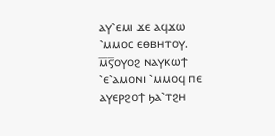ⲁⲩ⳿ⲉⲙⲓ ϫⲉ ⲁϥϫⲱ ⳿ⲙⲙⲟⲥ ⲉⲑⲃⲏⲧⲟⲩ.
ⲙ̅ⲋ̅ⲟⲩⲟϩ ⲛⲁⲩⲕⲱϯ ⳿ⲉ⳿ⲁⲙⲟⲛⲓ ⳿ⲙⲙⲟϥ ⲡⲉ ⲁⲩⲉⲣϩⲟϯ ϧⲁ⳿ⲧϩⲏ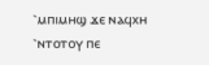⳿ⲙⲡⲓⲙⲏϣ ϫⲉ ⲛⲁϥⲭⲏ ⳿ⲛⲧⲟⲧⲟⲩ ⲡⲉ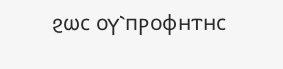ϩⲱⲥ ⲟⲩ⳿ⲡⲣⲟⲫⲏⲧⲏⲥ